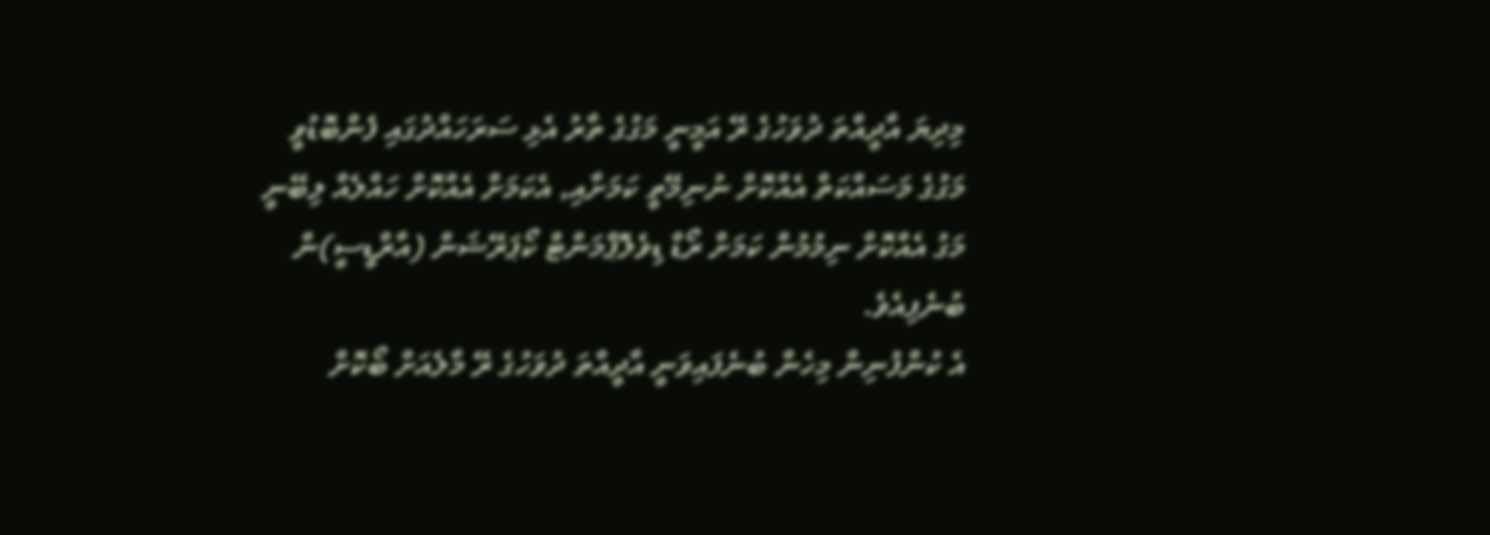މިދިޔަ އާދީއްތަ ދުވަހުގެ ރޭ އަމީނީ މަގުގެ ތާރު އެޅި ސަރަހައްދުގައި ފެންބޮޑުވީ މަގުގެ މަސައްކަތް އެއްކޮށް ނުނިމޭތީ ކަމަށާއި, އެކަމަށް އެއްކޮށް ހައްލެއް ލިބޭނީ މަގު އެއްކޮށް ނިމުމުން ކަމަށް ރޯޑް ޑިވެލޮޕްމަންޓް ކޯޕަރޭޝަން (އާރްޑީސީ)ން ބުނެފިއެވެ.
އެ ކުންފުނިން މިހެން ބުނެފައިވަނީ އާދީއްތަ ދުވަހުގެ ރޭ މާލެއަށް ބޯކޮށް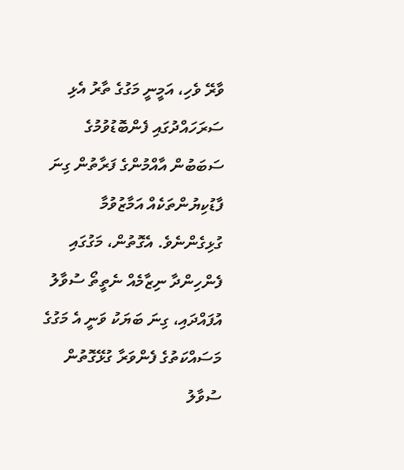ވާރޭ ވެހި، އަމީނީ މަގުގެ ތާރު އެޅި ސަރަހައްދުގައި ފެންބޮޑުވުމުގެ ސަބަބުން އާއްމުންގެ ފަރާތުން ގިނަ ފާޑުކިޔުންތަކެއް އަމާޒުވުމާ ގުޅިގެންނެވެ. އެގޮތުން، މަގުގައި ފެންހިންދާ ނިޒާމެއް ނެތީތޯ ސުވާލު އުފައްދައި، ގިނަ ބަޔަކު ވަނީ އެ މަގުގެ މަސައްކަތުގެ ފެންވަރާ ގުޅޭގޮތުން ސުވާލު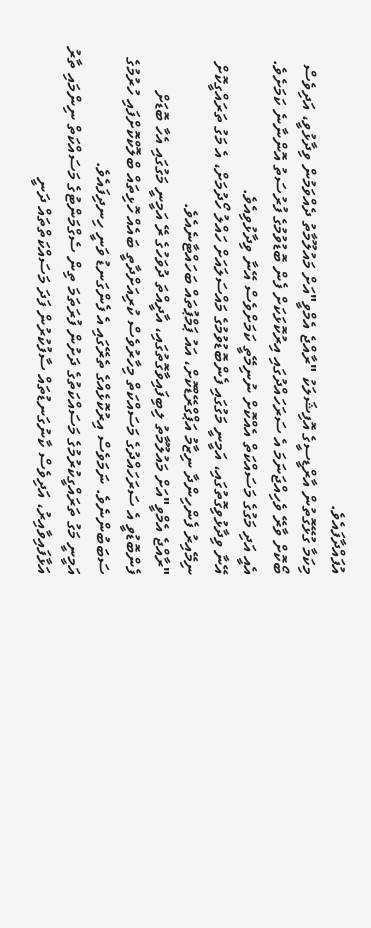އުފައްދާފައެވެ.
މިކަމާ ގުޅޭގޮތުން އާރްޑީސީގެ އޮފިޝަލަކު "ރާއްޖެ އެމްވީ"އަށް މައުލޫމާތު ދެއްވަމުން ވިދާޅުވީ، އަދިވެސް ބޯކޮށް ވާރޭ ވެހިއްޖަނަމަ އެ ސަރަހައްދުގައި އިރުކޮޅަކަށް ފެން ބޮޑުވުމުގެ ފުރުސަތު އޮންނާނެ ކަމަށެވެ. އެއީ އަދި މަގުގެ މަސައްކަތް އެއްކޮށް ނުނިމޭތީ ކަމަށްވެސް އޭނާ ވިދާޅުވިއެވެ.
އޭނާ ވިދާޅުވިގޮތުގައި، އަމީނީ މަގުގައި ފެންބޮޑުވުމުގެ މައްސަލައަށް ހައްލު ހޯދުމަށް، އެ މަގު ތަރައްގީކޮށް ނިމޭއިރު ފެންހިންދާ ނިޒާމު އަޕްގްރޭޑްކޮށް، އައު ޕަމްޕުތައް ބަހައްޓާނެއެވެ.
"ރާއްޖެ އެމްވީ"އަށް މައުލޫމާތު ލިބިފައިވާގޮތުގައި، އާދީއްތަ ދުވަހުގެ ރޭ އަމީނީ މަގުގައި އެހާ ބޮޑަށް ފެންބޮޑުވީ އެ ސަރަހައްދުގެ މަސައްކަތް މިހާރުވެސް ކުރިއަށްދާތީ ބައެއް ހޮޅިތައް ބްލޮކްކޮށްފައި ހުރުމުގެ ސަބަބުންނެވެ. ނަމަވެސް އިރުކޮޅެއްގެ ތެރޭގައި އެ ފެންގަނޑު ވަނީ ހިނދިފައެވެ.
އަމީނީ މަގު ތަރައްގީކުރުމުގެ މަސައްކަތުގެ ދަށުން ފުރަތަމަ ތިން ސެގްމަންޓުގެ މަސައްކަތް ނިންމައި ތާރު އަޅާފައިވާއިރު، އަދިވެސް ކާނުގަނޑުތައް ސާފުކުރުން ފަދަ މަސައްކަތްތައް ދަނީ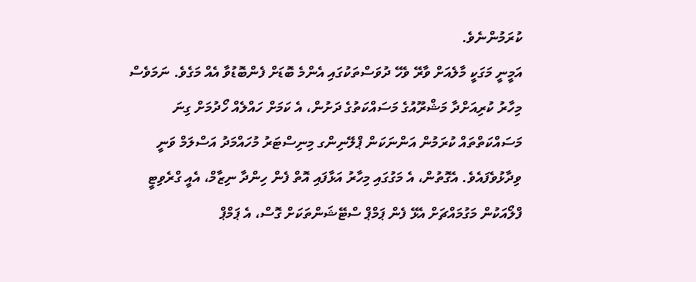ކުރަމުންނެވެ.
އަމީނީ މަގަކީ މާލެއަށް ވާރޭ ވެހޭ ދުވަސްތަކުގައި އެންމެ ބޮޑަށް ފެންބޮޑުވާ އެއް މަގެވެ. ނަމަވެސް މިހާރު ކުރިއަށްދާ މަޝްރޫއުގެ މަސައްކަތުގެ ދަށުން، އެ ކަމަށް ހައްލެއް ހޯދުމަށް ގިނަ މަސައްކަތްތައް ކުރަމުން އަންނަކަން ޕްލޭނިންގ މިނިސްޓަރު މުހައްމަދު އަސްލަމް ވަނީ ވިދާޅުވެފައެވެ. އެގޮތުން، އެ މަގުގައި މިހާރު އަޅާފައި އޮތް ފެން ހިންދާ ނިޒާމް، އެއީ ގްރެވިޓީ ފްލޯއަކުން މަގުމައްޗަށް އެޅޭ ފެން ޕަމްޕް ސްޓޭޝަންތަކަށް ގޮސް، އެ ޕަމްޕް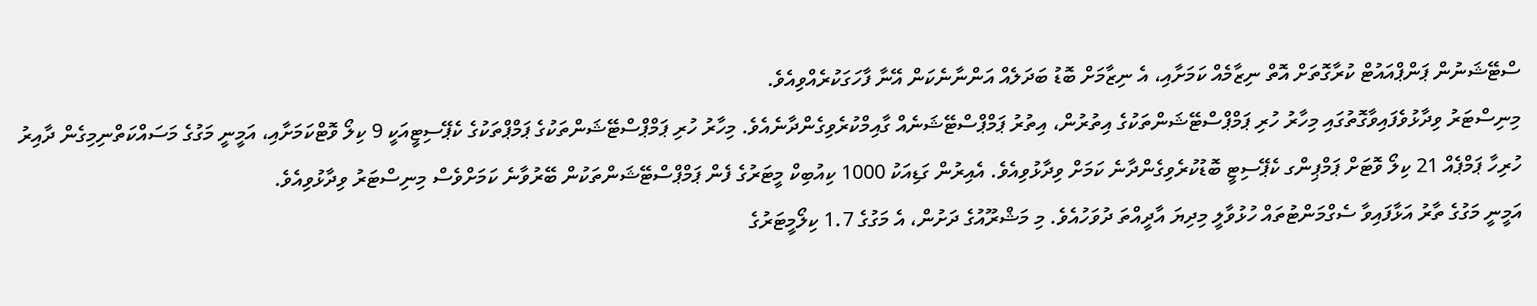ސްޓޭޝަނުން ޕަންޕްއައުޓް ކުރާގޮތަށް އޮތް ނިޒާމެއް ކަމަށާއި، އެ ނިޒާމަށް ބޮޑު ބަދަލެއް އަންނާނެކަން އޭނާ ފާހަގަކުރެއްވިއެވެ.
މިނިސްޓަރު ވިދާޅުވެފައިވާގޮތުގައި މިހާރު ހުރި ޕަމްޕްސްޓޭޝަންތަކުގެ އިތުރުން، އިތުރު ޕަމްޕްސްޓޭޝަނެއް ގާއިމްކުރެވިގެންދާނެއެވެ. މިހާރު ހުރި ޕަމްޕްސްޓޭޝަންތަކުގެ ޕަމްޕްތަކުގެ ކެޕޭސިޓީއަކީ 9 ކިލޯ ވޮޓްކަމަށާއި، އަމީނީ މަގުގެ މަސައްކަތްނިމިގެން ދާއިރު ހުރިހާ ޕަމްޕެއް 21 ކިލޯ ވޮޓަށް ޕަމްޕިންގ ކެޕޭސިޓީ ބޮޑުކުރެވިގެންދާނެ ކަމަށް ވިދާޅުވިއެވެ. އެއިރުން ގަޑިއަކު 1000 ކިއުބިކް މީޓަރުގެ ފެން ޕަމްޕްސްޓޭޝަންތަކުން ބޭރުވާނެ ކަމަށްވެސް މިނިސްޓަރު ވިދާޅުވިއެވެ.
އަމީނީ މަގުގެ ތާރު އަޅާފައިވާ ސެގްމަންޓުތައް ހުޅުވާލީ މިދިޔަ އާދީއްތަ ދުވަހުއެވެ. މި މަޝްރޫއުގެ ދަށުން، އެ މަގުގެ 1.7 ކިލޯމީޓަރުގެ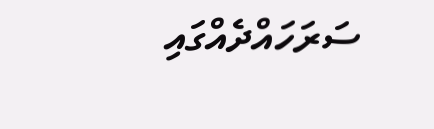ސަރަހައްދެއްގައި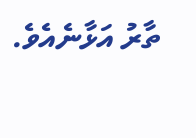ތާރު އަޅާނެއެވެ.